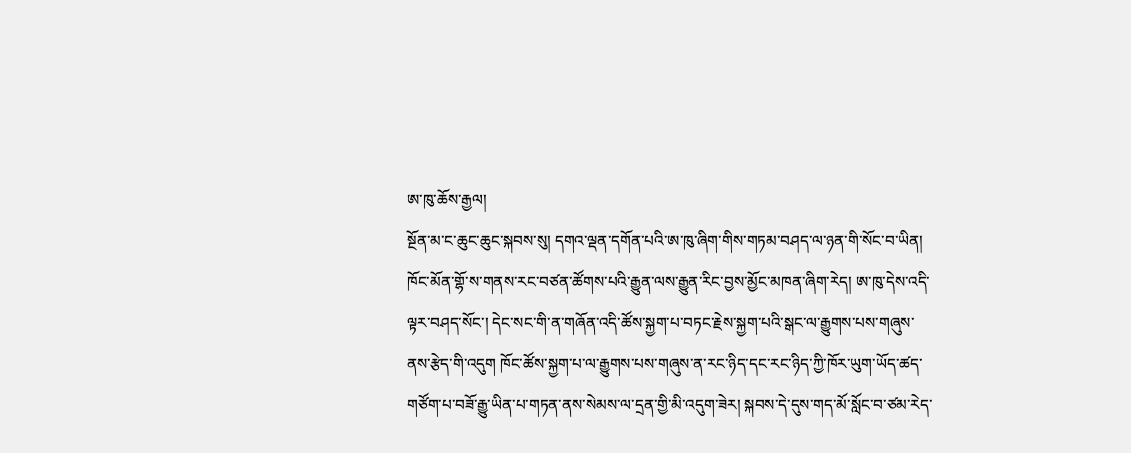ཨ་ཁུ་ཆོས་རྒྱལ།
སྔོན་མ་ང་ཆུང་ཆུང་སྐབས་སུ། དགའ་ལྡན་དགོན་པའི་ཨ་ཁུ་ཞིག་གིས་གཏམ་བཤད་ལ་ཉན་གི་སོང་བ་ཡིན། ཁོང་མོན་གྷོ་ས་གནས་རང་བཙན་ཚོགས་པའི་རྒྱུན་ལས་རྒྱུན་རིང་བྱས་མྱོང་མཁན་ཞིག་རེད། ཨ་ཁུ་དེས་འདི་ལྟར་བཤད་སོང་། དེང་སང་གི་ན་གཞོན་འདི་ཚོས་སྐྱག་པ་བཏང་རྗེས་སྐྱག་པའི་སྒང་ལ་རྒྱུགས་པས་གཞུས་ནས་རྩེད་གི་འདུག ཁོང་ཚོས་སྐྱག་པ་ལ་རྒྱུགས་པས་གཞུས་ན་རང་ཉིད་དང་རང་ཉིད་ཀྱི་ཁོར་ཡུག་ཡོད་ཚད་གཙོག་པ་བཟོ་རྒྱུ་ཡིན་པ་གཏན་ནས་སེམས་ལ་དྲན་གྱི་མི་འདུག་ཟེར། སྐབས་དེ་དུས་གད་མོ་སློང་བ་ཙམ་རེད་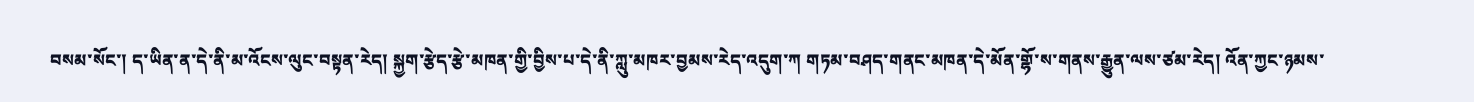བསམ་སོང་། ད་ཡིན་ན་དེ་ནི་མ་འོངས་ལུང་བསྟན་རེད། སྐྱག་རྩེད་རྩེ་མཁན་གྱི་བྱིས་པ་དེ་ནི་ཀླུ་མཁར་བྱམས་རེད་འདུག་ཀ གཏམ་བཤད་གནང་མཁན་དེ་མོན་གྷོ་ས་གནས་རྒྱུན་ལས་ཙམ་རེད། འོན་ཀྱང་ཉམས་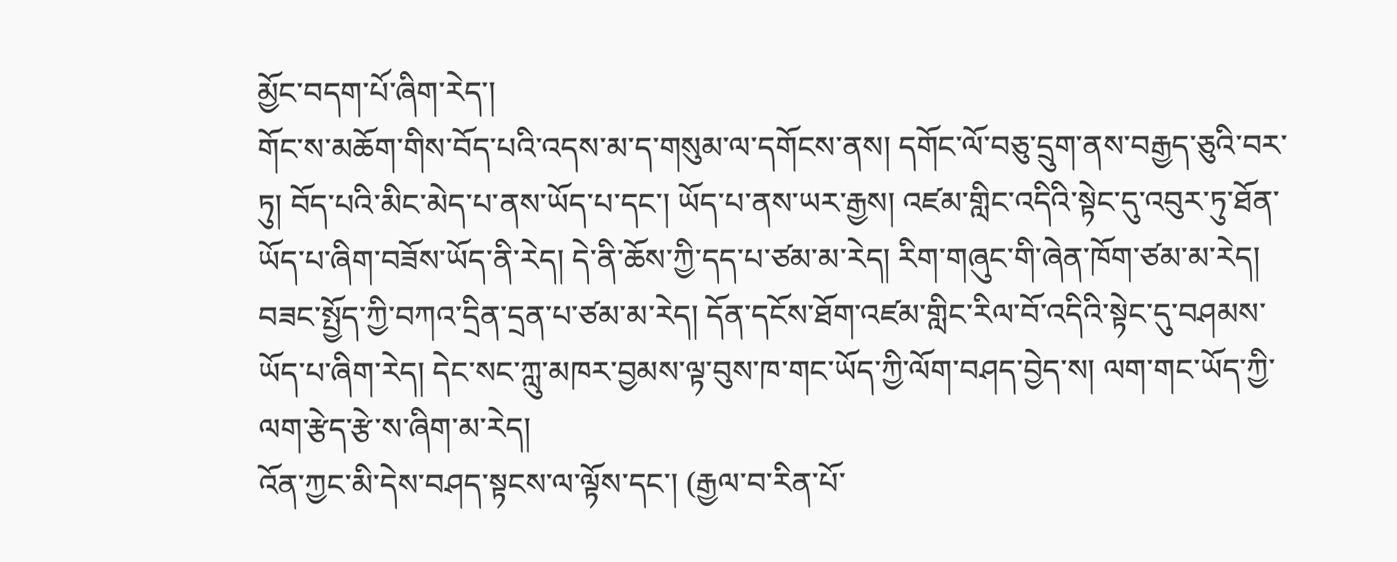མྱོང་བདག་པོ་ཞིག་རེད་།
གོང་ས་མཆོག་གིས་བོད་པའི་འདས་མ་ད་གསུམ་ལ་དགོངས་ནས། དགོང་ལོ་བཅུ་དྲུག་ནས་བརྒྱད་ཅུའི་བར་ཏུ། བོད་པའི་མིང་མེད་པ་ནས་ཡོད་པ་དང་། ཡོད་པ་ནས་ཡར་རྒྱས། འཛམ་གླིང་འདིའི་སྟེང་དུ་འབུར་ཏུ་ཐོན་ཡོད་པ་ཞིག་བཟོས་ཡོད་ནི་རེད། དེ་ནི་ཆོས་ཀྱི་དད་པ་ཙམ་མ་རེད། རིག་གཞུང་གི་ཞེན་ཁོག་ཙམ་མ་རེད། བཟང་སྤྱོད་ཀྱི་བཀའ་དྲིན་དྲན་པ་ཙམ་མ་རེད། དོན་དངོས་ཐོག་འཛམ་གླིང་རིལ་བོ་འདིའི་སྟེང་དུ་བཤམས་ཡོད་པ་ཞིག་རེད། དེང་སང་ཀླུ་མཁར་བྱམས་ལྟ་བུས་ཁ་གང་ཡོད་ཀྱི་ལོག་བཤད་བྱེད་ས། ལག་གང་ཡོད་ཀྱི་ལག་རྩེད་རྩེ་ས་ཞིག་མ་རེད།
འོན་ཀྱང་མི་དེས་བཤད་སྟངས་ལ་ལྟོས་དང་། (རྒྱལ་བ་རིན་པོ་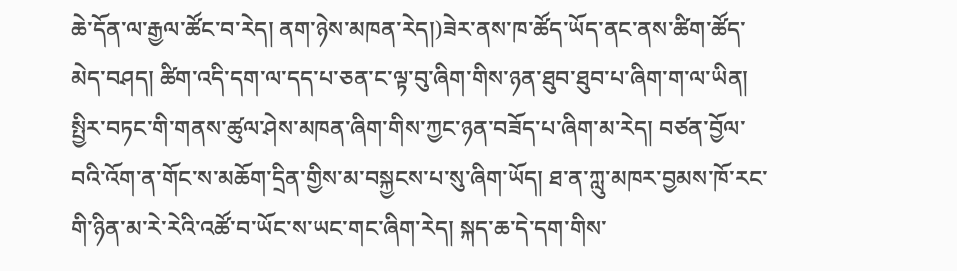ཆེ་དོན་ལ་རྒྱལ་ཚོང་བ་རེད། ནག་ཉེས་མཁན་རེད།)ཟེར་ནས་ཁ་ཚོད་ཡོད་ནང་ནས་ཚིག་ཚོད་མེད་བཤད། ཚིག་འདི་དག་ལ་དད་པ་ཅན་ང་ལྟ་བུ་ཞིག་གིས་ཉན་ཐུབ་ཐུབ་པ་ཞིག་ག་ལ་ཡིན། སྤྱིར་བཏང་གི་གནས་ཚུལ་ཤེས་མཁན་ཞིག་གིས་ཀྱང་ཉན་བཟོད་པ་ཞིག་མ་རེད། བཙན་བྱོལ་བའི་འོག་ན་གོང་ས་མཆོག་དྲིན་གྱིས་མ་བསྐྱངས་པ་སུ་ཞིག་ཡོད། ཐ་ན་ཀླུ་མཁར་བྱམས་ཁོ་རང་གི་ཉིན་མ་རེ་རེའི་འཚོ་བ་ཡོང་ས་ཡང་གང་ཞིག་རེད། སྐད་ཆ་དེ་དག་གིས་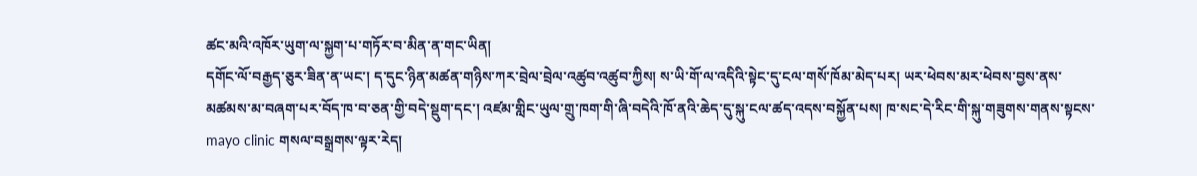ཚང་མའི་འཁོར་ཡུག་ལ་སྐྱག་པ་གཏོར་བ་མིན་ན་གང་ཡིན།
དགོང་ལོ་བརྒྱད་ཅུར་ཟིན་ན་ཡང་། ད་དུང་ཉིན་མཚན་གཉིས་ཀར་བྲེལ་བྲེལ་འཚུབ་འཚུབ་ཀྱིས། ས་ཡི་གོ་ལ་འདིའི་སྟེང་དུ་ངལ་གསོ་ཁོམ་མེད་པར། ཡར་ཕེབས་མར་ཕེབས་བྱས་ནས་མཚམས་མ་བཞག་པར་བོད་ཁ་བ་ཅན་གྱི་བདེ་སྡུག་དང་། འཛམ་གླིང་ཡུལ་གྲུ་ཁག་གི་ཞི་བདེའི་ཁོ་ནའི་ཆེད་དུ་སྐུ་ངལ་ཚད་འདས་བསྐྱོན་པས། ཁ་སང་དེ་རིང་གི་སྐུ་གཟུགས་གནས་སྟངས་ mayo clinic གསལ་བསྒྲགས་ལྟར་རེད།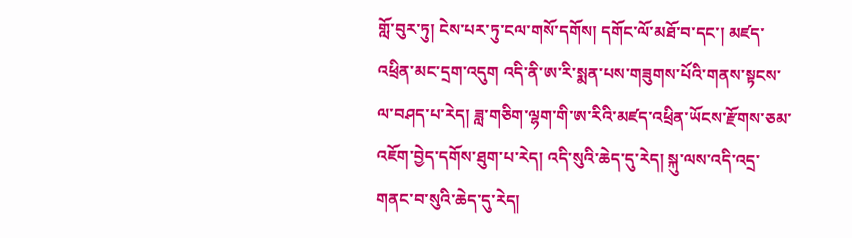གློ་བུར་ཏུ། ངེས་པར་ཏུ་ངལ་གསོ་དགོས། དགོང་ལོ་མཐོ་བ་དང་། མཛད་འཕྲིན་མང་དྲག་འདུག འདི་ནི་ཨ་རི་སྨན་པས་གཟུགས་པོའི་གནས་སྟངས་ལ་བཤད་པ་རེད། ཟླ་གཅིག་ལྷག་གི་ཨ་རིའི་མཛད་འཕྲིན་ཡོངས་རྫོགས་ཅམ་འཇོག་བྱེད་དགོས་ཐུག་པ་རེད། འདི་སུའི་ཆེད་དུ་རེད། སྐུ་ལས་འདི་འདྲ་གནང་བ་སུའི་ཆེད་དུ་རེད།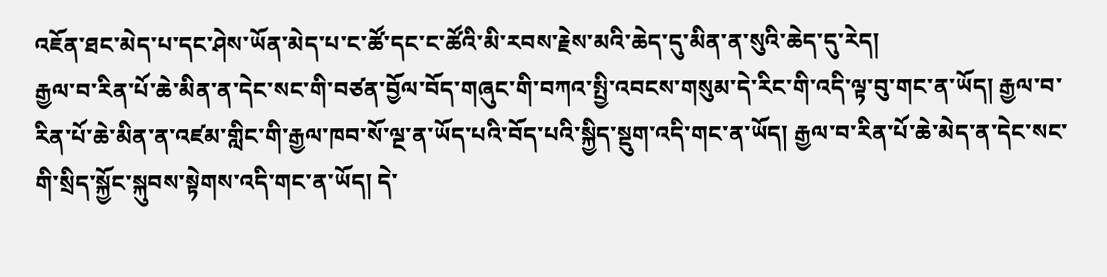འཇོན་ཐང་མེད་པ་དང་ཤེས་ཡོན་མེད་པ་ང་ཚོ་དང་ང་ཚོའི་མི་རབས་རྗེས་མའི་ཆེད་དུ་མིན་ན་སུའི་ཆེད་དུ་རེད།
རྒྱལ་བ་རིན་པོ་ཆེ་མིན་ན་དེང་སང་གི་བཙན་བྱོལ་བོད་གཞུང་གི་བཀའ་སྤྱི་འབངས་གསུམ་དེ་རིང་གི་འདི་ལྟ་བུ་གང་ན་ཡོད། རྒྱལ་བ་རིན་པོ་ཆེ་མིན་ན་འཛམ་གླིང་གི་རྒྱལ་ཁབ་སོ་ལྔ་ན་ཡོད་པའི་བོད་པའི་སྐྱིད་སྡུག་འདི་གང་ན་ཡོད། རྒྱལ་བ་རིན་པོ་ཆེ་མེད་ན་དེང་སང་གི་སྲིད་སྐྱོང་སྐུབས་སྟེགས་འདི་གང་ན་ཡོད། དེ་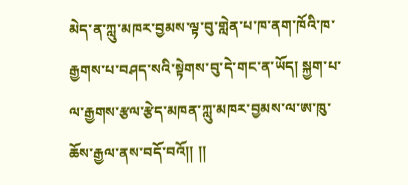མེད་ན་ཀླུ་མཁར་བྱམས་ལྟ་བུ་གླེན་པ་ཁ་ནག་ཁོའི་ཁ་རྒྱགས་པ་བཤད་སའི་སྟེགས་བུ་དེ་གང་ན་ཡོད། སྐྱག་པ་ལ་རྒྱགས་རྩལ་རྩེད་མཁན་ཀླུ་མཁར་བྱམས་ལ་ཨ་ཁུ་ཆོས་རྒྱལ་ནས་བདོ་བའོ།། །།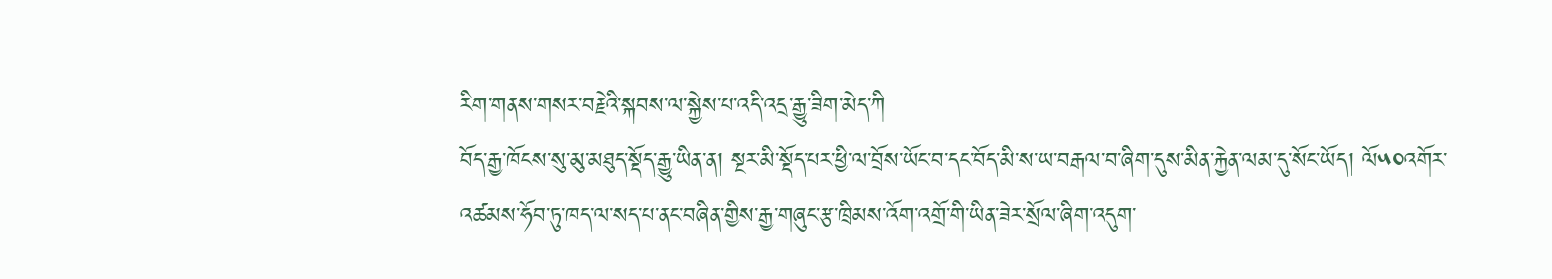རིག་གནས་གསར་བརྗེའི་སྐབས་ལ་སྐྱེས་པ་འདི་འདྲ་རྒྱུ་ཟིག་མེད་ཀི
བོད་རྒྱ་ཁོངས་སུ་མུ་མཐུད་སྡོད་རྒྱུ་ཡིན་ན། སྔར་མི་སྡོད་པར་ཕྱི་ལ་བྲོས་ཡོང་བ་དང་བོད་མི་ས་ཡ་བརྒལ་བ་ཞིག་དུས་མིན་རྐྱེན་ལམ་དུ་སོང་ཡོད། ལོ༥༠འགོར་འཚམས་ཧོབ་ཏུ་ཁད་ལ་སད་པ་ནང་བཞིན་གྱིས་རྒྱ་གཞུང་རྩ་ཁྲིམས་འོག་འགྲོ་གི་ཡིན་ཟེར་སྲོལ་ཞིག་འདུག་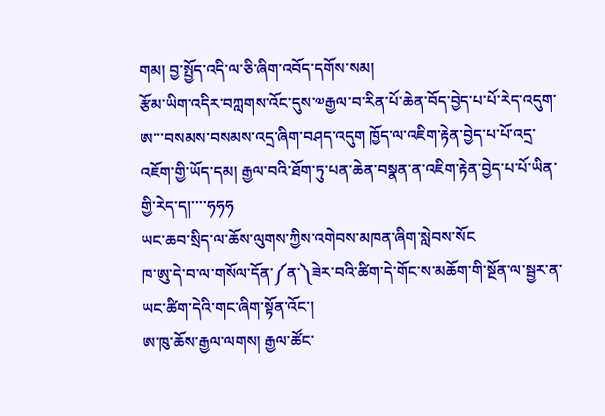གམ། བྱ་སྤྱོད་འདི་ལ་ཅི་ཞིག་འབོད་དགོས་སམ།
རྩོམ་ཡིག་འདིར་བཀླགས་འོང་དུས་༧རྒྱལ་བ་རིན་པོ་ཆེན་བོད་བྱེད་པ་པོ་རེད་འདུག་ཨ་་་བསམས་བསམས་འདྲ་ཞིག་བཤད་འདུག ཁྱོད་ལ་འཇིག་རྟེན་བྱེད་པ་པོ་འདྲ་འཇོག་གྱི་ཡོད་དམ། རྒྱལ་བའི་ཐོག་ཏུ་པན་ཆེན་བསྣན་ན་འཇིག་རྟེན་བྱེད་པ་པོ་ཡིན་གྱི་རེད་ད།་་་་ཧཧཧ
ཡང་ཆབ་སྲིད་ལ་ཆོས་ལུགས་ཀྱིས་འགེབས་མཁན་ཞིག་སླེབས་སོང
ཁ་ཨུ་དེ་བ་ལ་གསོལ་དོན་༼ན་༽ཟེར་བའི་ཚིག་དེ་གོང་ས་མཆོག་གི་སྔོན་ལ་སྦྱར་ན་ཡང་ཚིག་དེའི་གང་ཞིག་སྟོན་འོང་།
ཨ་ཁུ་ཆོས་རྒྱལ་ལགས། རྒྱལ་ཚོང་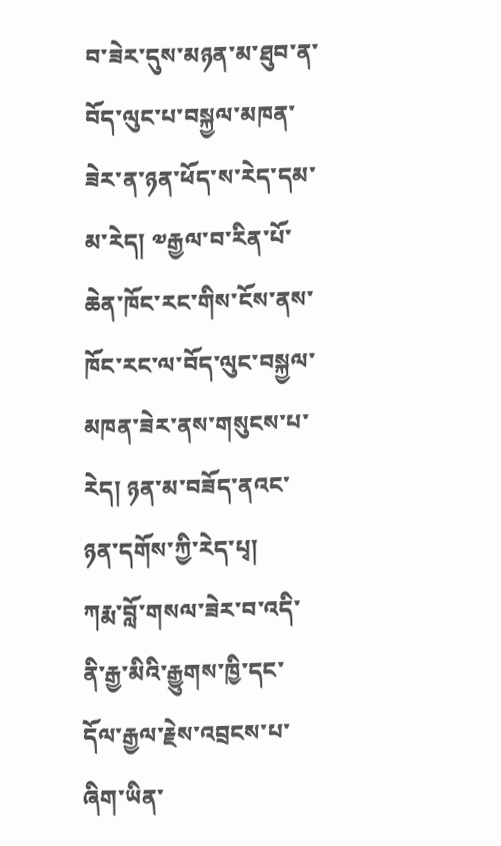བ་ཟེར་དུས་མཉན་མ་ཐུབ་ན་བོད་ལུང་པ་བསྐྱལ་མཁན་ཟེར་ན་ཉན་ཕོད་ས་རེད་དམ་མ་རེད། ༧རྒྱལ་བ་རིན་པོ་ཆེན་ཁོང་རང་གིས་ངོས་ནས་ཁོང་རང་ལ་བོད་ལུང་བསྐྱལ་མཁན་ཟེར་ནས་གསུངས་པ་རེད། ཉན་མ་བཟོད་ནའང་ཉན་དགོས་ཀྱི་རེད་པྭ།
ཀརྨ་བློ་གསལ་ཟེར་བ་འདི་ནི་རྒྱ་མིའི་རྒྱུགས་ཁྱི་དང་དོལ་རྒྱལ་རྗེས་འབྲངས་པ་ཞིག་ཡིན་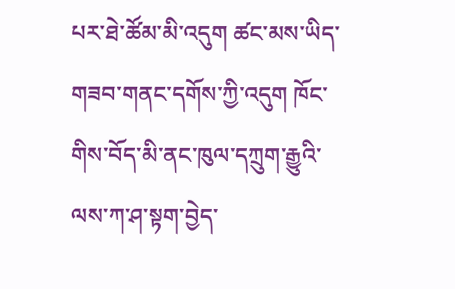པར་ཐེ་ཚོམ་མི་འདུག ཚང་མས་ཡིད་གཟབ་གནང་དགོས་ཀྱི་འདུག ཁོང་གིས་བོད་མི་ནང་ཁུལ་དཀྲུག་རྒྱུའི་ལས་ཀ་ཤ་སྟག་བྱེད་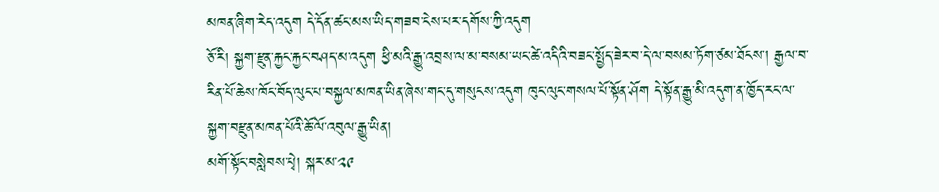མཁན་ཞིག་རེད་འདུག དེ་དོན་ཚང་མས་ཡིད་གཟབ་ངེས་པར་དགོས་ཀྱི་འདུག
ཅོ་རི། སྐྱག་རྫུན་རྐྱང་རྐྱང་བཤད་མ་འདུག ཕྱི་མའི་རྒྱུ་འབྲས་ལ་མ་བསམ་ཡང་ཚེ་འདིའི་བཟང་སྤྱོད་ཟེར་བ་དེ་ལ་བསམ་ཏོག་ཙམ་ཐོངས་། རྒྱལ་བ་རིན་པོ་ཆེས་ཁོང་བོད་ལུང་པ་བསྐྱལ་མཁན་ཡིན་ཞེས་གང་དུ་གསུངས་འདུག ཁུང་ལུང་གསལ་པོ་སྟོན་ཤོག དེ་སྟོན་རྒྱུ་མི་འདུག་ན་ཁྱོད་རང་ལ་སྐྱག་བརྫུན་མཁན་པོའི་ཆོ་ལོ་འབུལ་རྒྱུ་ཡིན།
མགོ་སྟོང་བསླེབས་པྭེ། སྐར་མ་༢༩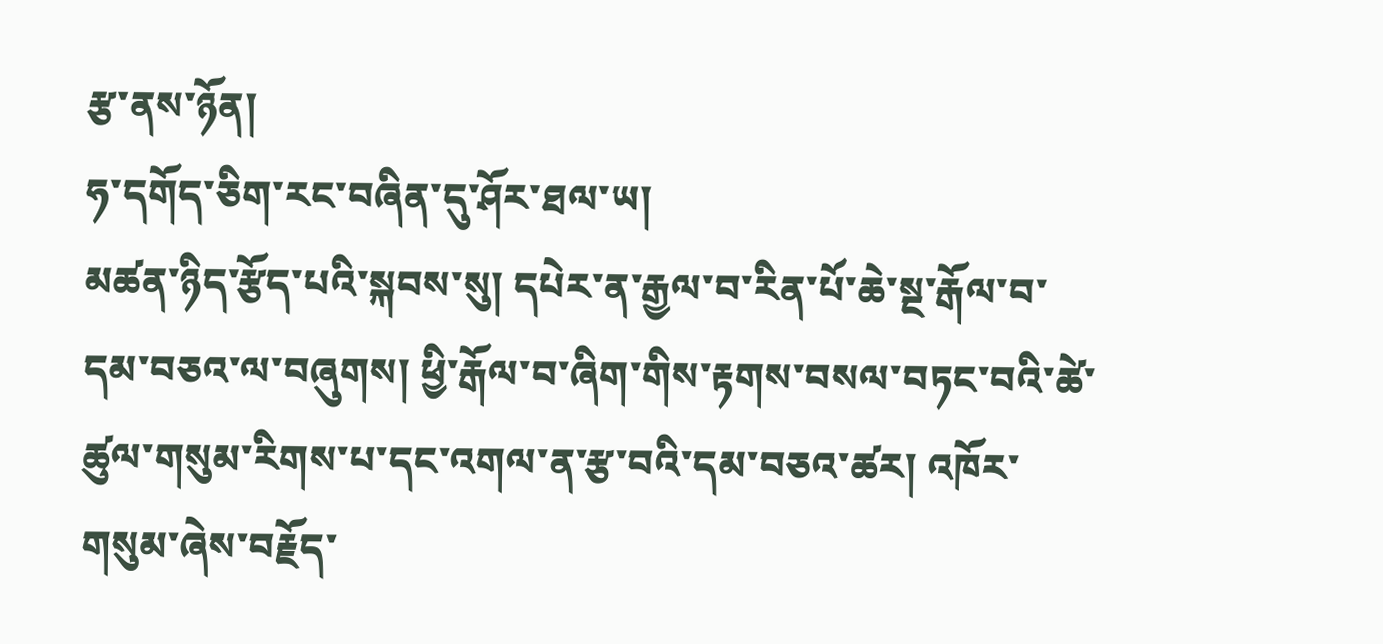རྩ་ནས་ཉོན།
ཧ་དགོད་ཅིག་རང་བཞིན་དུ་ཤོར་ཐལ་ཡ།
མཚན་ཉིད་རྩོད་པའི་སྐབས་སུ། དཔེར་ན་རྒྱལ་བ་རིན་པོ་ཆེ་སྔ་རྒོལ་བ་དམ་བཅའ་ལ་བཞུགས། ཕྱི་རྒོལ་བ་ཞིག་གིས་རྟགས་བསལ་བཏང་བའི་ཚེ་ཚུལ་གསུམ་རིགས་པ་དང་འགལ་ན་རྩ་བའི་དམ་བཅའ་ཚར། འཁོར་གསུམ་ཞེས་བརྗོད་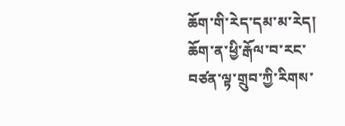ཆོག་གི་རེད་དམ་མ་རེད། ཆོག་ན་ཕྱི་རྒོལ་བ་རང་བཙན་ལྟ་གྲུབ་ཀྱི་རིགས་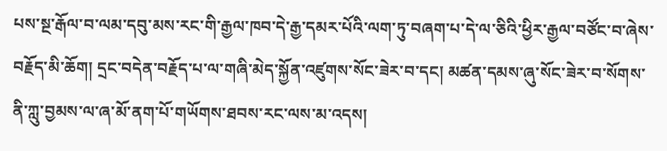པས་སྔ་རྒོལ་བ་ལམ་དབུ་མས་རང་གི་རྒྱལ་ཁབ་དེ་རྒྱ་དམར་པོའི་ལག་ཏུ་བཞག་པ་དེ་ལ་ཅིའི་ཕྱིར་རྒྱལ་བཙོང་བ་ཞེས་བརྗོད་མི་ཆོག། དྲང་བདེན་བརྗོད་པ་ལ་གཞི་མེད་སྐྱོན་འཛུགས་སོང་ཟེར་བ་དང། མཚན་དམས་ཞུ་སོང་ཟེར་བ་སོགས་ནི་ཀླུ་བྱམས་ལ་ཞ་མོ་ནག་པོ་གཡོགས་ཐབས་རང་ལས་མ་འདས།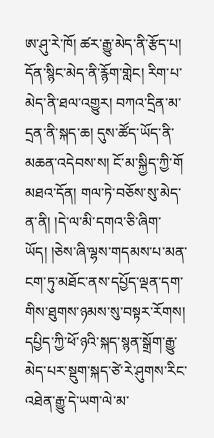ཨ་ཤུ་རེ་ཁོ། ཚར་རྒྱུ་མེད་ནི་རྩོད་པ། དོན་སྙིང་མེད་ནི་རྙོག་གླེང། རིག་པ་མེད་ནི་ཐལ་འགྱུར། བཀའ་དྲིན་མ་དྲན་ནི་སྐད་ཆ། དུས་ཚོད་ཡོད་ནི་མཆན་འདེབས་ས། ངོ་མ་སྐྱིད་ཀྱི་གོ མཐའ་དོན། གལ་ཏེ་བཅོས་སུ་མེད་ན་ནི། །དེ་ལ་མི་དགའ་ཅི་ཞིག་ཡོད། །ཅེས་ཞི་ལྷས་གདམས་པ་མན་ངག་ཏུ་མཐོང་ནས་དཔྱོད་ལྡན་དག་གིས་ཐུགས་ཉམས་སུ་བསྟར་རོགས།
དཔྱིད་ཀྱི་ཕོ་ཉའི་སྐད་སྙན་སྒྲོག་རྒྱུ་མེད་པར་སྡུག་སྐད་ཙེ་རེ་ཤུགས་རིང་འཐེན་རྒྱུ་དེ་ཡག་ལེ་མ་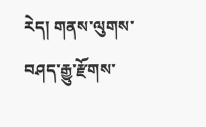རེད། གནས་ལུགས་བཤད་རྒྱུ་རྫོགས་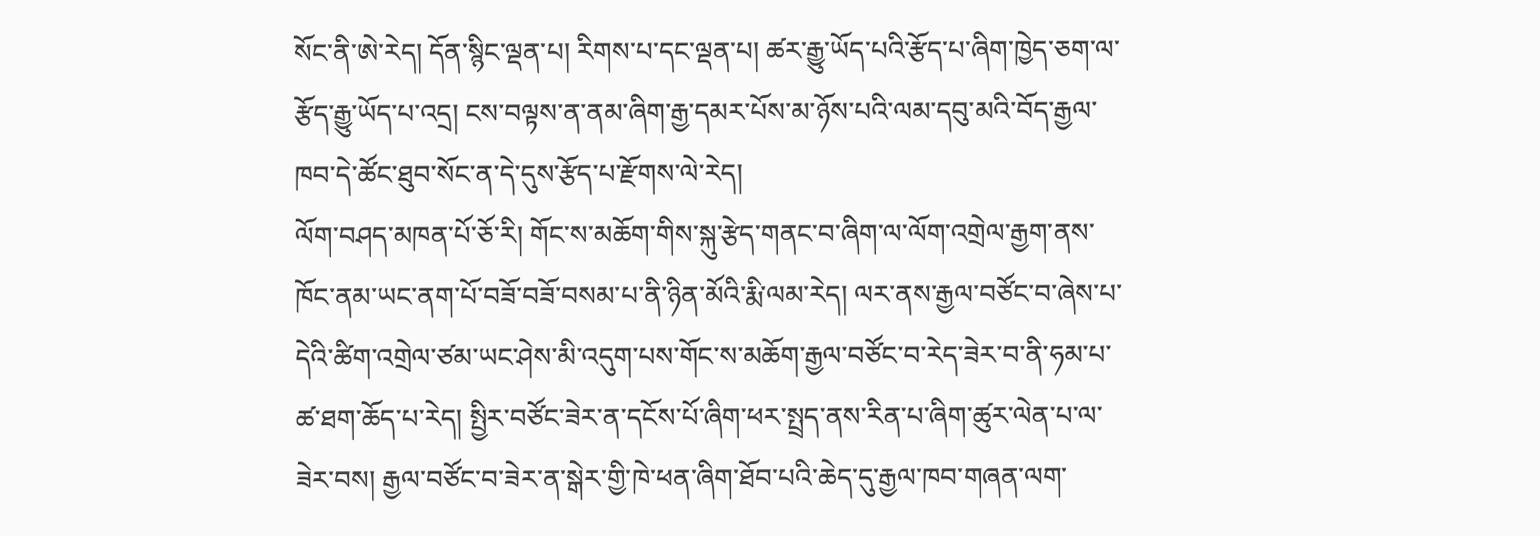སོང་ནི་ཨེ་རེད། དོན་སྙིང་ལྡན་པ། རིགས་པ་དང་ལྡན་པ། ཚར་རྒྱུ་ཡོད་པའི་རྩོད་པ་ཞིག་ཁྱེད་ཅག་ལ་རྩོད་རྒྱུ་ཡོད་པ་འདྲ། ངས་བལྟས་ན་ནམ་ཞིག་རྒྱ་དམར་པོས་མ་ཉོས་པའི་ལམ་དབུ་མའི་བོད་རྒྱལ་ཁབ་དེ་ཚོང་ཐུབ་སོང་ན་དེ་དུས་རྩོད་པ་རྫོགས་ལེ་རེད།
ལོག་བཤད་མཁན་པོ་ཅོ་རི། གོང་ས་མཆོག་གིས་སྐུ་རྩེད་གནང་བ་ཞིག་ལ་ལོག་འགྲེལ་རྒྱག་ནས་ཁོང་ནམ་ཡང་ནག་པོ་བཟོ་བཟོ་བསམ་པ་ནི་ཉིན་མོའི་རྨི་ལམ་རེད། ལར་ནས་རྒྱལ་བཙོང་བ་ཞེས་པ་དེའི་ཚིག་འགྲེལ་ཙམ་ཡང་ཤེས་མི་འདུག་པས་གོང་ས་མཆོག་རྒྱལ་བཙོང་བ་རེད་ཟེར་བ་ནི་ཧམ་པ་ཚ་ཐག་ཆོད་པ་རེད། སྤྱིར་བཙོང་ཟེར་ན་དངོས་པོ་ཞིག་ཕར་སྤྲད་ནས་རིན་པ་ཞིག་ཚུར་ལེན་པ་ལ་ཟེར་བས། རྒྱལ་བཙོང་བ་ཟེར་ན་སྒེར་གྱི་ཁེ་ཕན་ཞིག་ཐོབ་པའི་ཆེད་དུ་རྒྱལ་ཁབ་གཞན་ལག་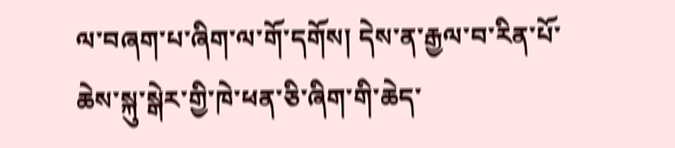ལ་བཞག་པ་ཞིག་ལ་གོ་དགོས། དེས་ན་རྒྱལ་བ་རིན་པོ་ཆེས་སྐུ་སྒེར་གྱི་ཁེ་ཕན་ཅི་ཞིག་གི་ཆེད་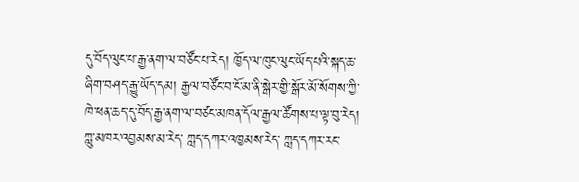དུ་བོད་ལུང་པ་རྒྱ་ནག་ལ་བཙོང་པ་རེད། ཁྱོད་ལ་ཁུང་ལུང་ཡོད་པའི་སྐད་ཆ་ཞིག་བཤད་རྒྱུ་ཡོད་དམ། རྒྱལ་བཙོང་བ་ངོ་མ་ནི་སྒེར་གྱི་སྒོར་མོ་སོགས་ཀྱི་ཁེ་ཕན་ཆད་དུ་བོད་རྒྱ་ནག་ལ་བཙང་མཁན་དོལ་རྒྱལ་ཚོགས་པ་ལྟ་བུ་རེད།
ཀླུ་མཁར་འབྱམས་མ་རེད་ ཀླད་དཀར་འཁྱམས་རེད་ ཀླད་དཀར་རང་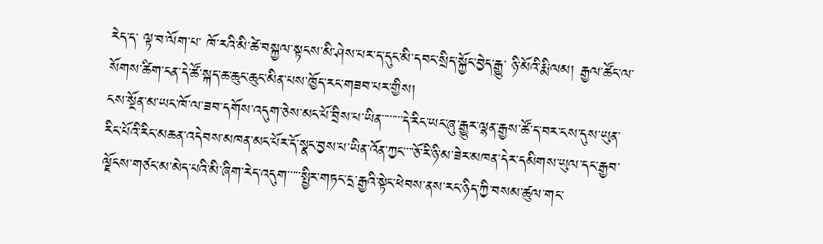རེད་ད་ ལྟ་བ་ལོག་པ་ ཁོ་རའི་མི་ཚེ་བསྐྱལ་སྟངས་མི་ཤེས་པར་ད་དུང་མི་དབང་སྲིད་སྐྱོང་བྱེད་རྒྱུ་ ཉི་མོའི་རྨི་ལམ། རྒྱལ་ཚོང་ལ་སོགས་ཚིག་ངན་དེ་ཚོ་སྐད་ཆ་ཆུང་ཆུང་མིན་པས་ཁྱོད་རང་གཟབ་པར་གྱིས།
ངས་སྔོན་མ་ཡང་ཁོ་ལ་ཟབ་དགོས་འདུག་ཅེས་མང་པོ་བྲིས་པ་ཡིན་་་་་་་་དེ་རིང་ཡང་ཞུ་རྒྱུར་ལྷན་རྒྱས་ཚོ་ད་བར་ངས་དུས་ཡུན་རིང་པོའི་རིང་མཆན་འདེབས་མཁན་མང་པོར་དོ་སྣང་བྱས་པ་ཡིན་འོན་ཀྱང་་་་ཅོ་རི་ཉི་མ་ཟེར་མཁན་དེར་དམིགས་ཡུལ་དང་རྒྱབ་ལྗོངས་གཙང་མ་མེད་པའི་མི་ཞིག་རེད་འདུག་་་་་སྤྱིར་གཏང་དྲ་རྒྱའི་སྟེང་ཕེབས་ནས་རང་ཉིད་ཀྱི་བསམ་ཚུལ་གང་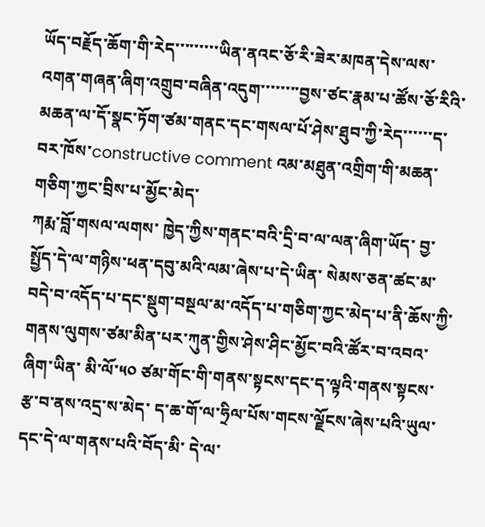ཡོད་བརྗོད་ཆོག་གི་རེད་་་་་་་་་ཡིན་ནའང་ཅོ་རི་ཟེར་མཁན་དེས་ལས་འགན་གཞན་ཞིག་འགྲུབ་བཞིན་འདུག་་་་་་་་བྱས་ཙང་རྣམ་པ་ཚོས་ཅོ་རིའི་མཆན་ལ་དོ་སྣང་ཏོག་ཙམ་གནང་དང་གསལ་པོ་ཤེས་ཐུབ་ཀྱི་རེད་་་་་་ད་བར་ཁོས་constructive comment འམ་མཐུན་འགྲིག་གི་མཆན་གཅིག་ཀྱང་བྲིས་པ་མྱོང་མེད་
ཀརྨ་བློ་གསལ་ལགས་ ཁྱེད་ཀྱིས་གནང་བའི་དྲི་བ་ལ་ལན་ཞིག་ཡོད་ བྱ་སྤྱོད་དེ་ལ་གཉིས་ཕན་དབུ་མའི་ལམ་ཞེས་པ་དེ་ཡིན་ སེམས་ཅན་ཚང་མ་བདེ་བ་འདོད་པ་དང་སྡུག་བསྔལ་མ་འདོད་པ་གཅིག་ཀྱང་མེད་པ་ནི་ཆོས་ཀྱི་གནས་ལུགས་ཙམ་མིན་པར་ཀུན་གྱིས་ཤེས་ཤིང་མྱོང་བའི་ཚོར་བ་འབའ་ཞིག་ཡིན་ མི་ལོ་༥༠ ཙམ་གོང་གི་གནས་སྟངས་དང་ད་ལྟའི་གནས་སྟངས་རྩ་བ་ནས་འདྲ་ས་མེད་ ད་ཆ་གོ་ལ་ཧྲིལ་པོས་གངས་ལྗོངས་ཞེས་པའི་ཡུལ་དང་དེ་ལ་གནས་པའི་བོད་མི་ དེ་ལ་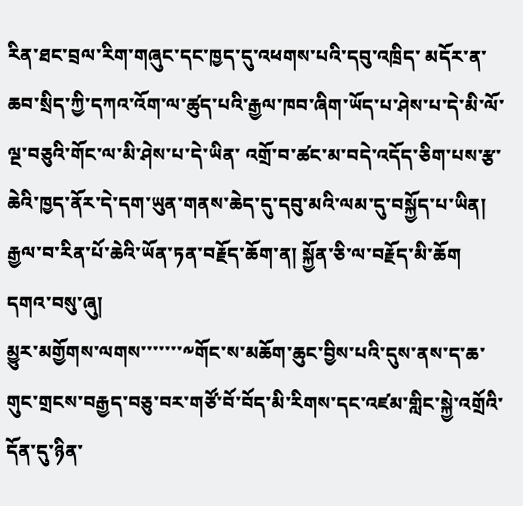རིན་ཐང་བྲལ་རིག་གཞུང་དང་ཁྱད་དུ་འཕགས་པའི་དབུ་འཁྲིད་ མདོར་ན་ ཆབ་སྲིད་ཀྱི་དཀའ་འོག་ལ་ཚུད་པའི་རྒྱལ་ཁབ་ཞིག་ཡོད་པ་ཤེས་པ་དེ་མི་ལོ་ལྔ་བཅུའི་གོང་ལ་མི་ཤེས་པ་དེ་ཡིན་ འགྲོ་བ་ཚང་མ་བདེ་འདོད་ཅིག་པས་རྩ་ཆེའི་ཁྱད་ནོར་དེ་དག་ཡུན་གནས་ཆེད་དུ་དབུ་མའི་ལམ་དུ་བསྐྱོད་པ་ཡིན།
རྒྱལ་བ་རིན་པོ་ཆེའི་ཡོན་ཏན་བརྗོད་ཆོག་ན། སྐྱོན་ཅི་ལ་བརྗོད་མི་ཆོག
དགའ་བསུ་ཞུ།
མྱུར་མགྱོགས་ལགས་་་་་་་༸གོང་ས་མཆོག་ཆུང་བྱིས་པའི་དུས་ནས་ད་ཆ་གུང་གྲངས་བརྒྱད་བཅུ་བར་གཙོ་བོ་བོད་མི་རིགས་དང་འཛམ་གླིང་སྐྱེ་འགྲོའི་དོན་དུ་ཉིན་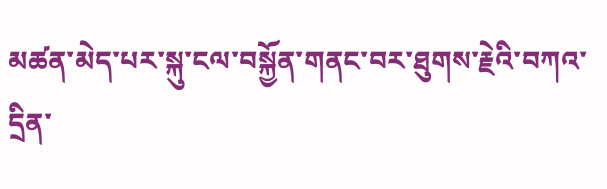མཚན་མེད་པར་སྐུ་ངལ་བསྐྱོན་གནང་བར་ཐུགས་རྗེའི་བཀའ་དྲིན་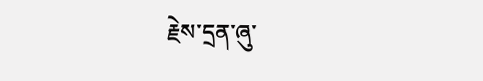རྗེས་དྲན་ཞུ་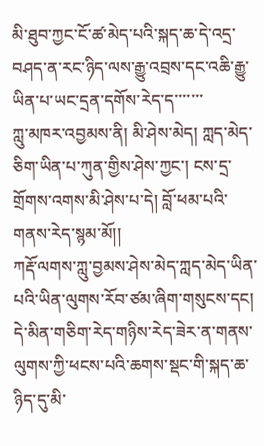མི་ཐུབ་ཀྱང་ངོ་ཚ་མེད་པའི་སྐད་ཆ་དེ་འདྲ་བཤད་ན་རང་ཉིད་ལས་རྒྱུ་འབྲས་དང་འཆི་རྒྱུ་ཡིན་པ་ཡང་དྲན་དགོས་རེད་ད་་་་་་་
ཀླུ་མཁར་འབྱམས་ནི། མི་ཤེས་མེད། ཀླད་མེད་ཅིག་ཡིན་པ་ཀུན་གྱིས་ཤེས་ཀྱང་། ངས་དྲ་གྲོགས་འགས་མི་ཤེས་པ་དེ། བློ་ཕམ་པའི་གནས་རེད་སྙམ་མོ།།
ཀརྡོ་ལགས་ཀླུ་བྱམས་ཤེས་མེད་ཀླད་མེད་ཡིན་པའི་ཡིན་ལུགས་རོབ་ཙམ་ཞིག་གསུངས་དང། དེ་མིན་གཅིག་རེད་གཉིས་རེད་ཟེར་ན་གནས་ལུགས་ཀྱི་ཕངས་པའི་ཆགས་སྡང་གི་སྐད་ཆ་ཉིད་དུ་མི་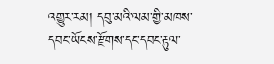འགྱུར་རམ། དབུ་མའི་ལམ་གྱི་མཁས་དབང་ཡོངས་རྫོགས་དང་དབང་རྟུལ་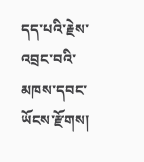དད་པའི་རྗེས་འབྲང་བའི་མཁས་དབང་ཡོངས་རྫོགས།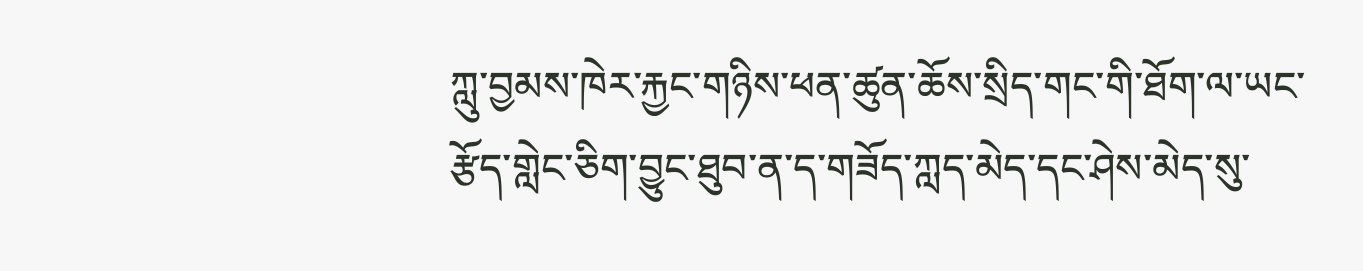ཀླུ་བྱམས་ཁེར་རྐྱང་གཉིས་ཕན་ཚུན་ཆོས་སྲིད་གང་གི་ཐོག་ལ་ཡང་རྩོད་གླེང་ཅིག་བྱུང་ཐུབ་ན་ད་གཟོད་ཀླད་མེད་དང་ཤེས་མེད་སུ་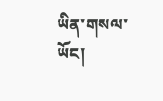ཡིན་གསལ་ཡོང།